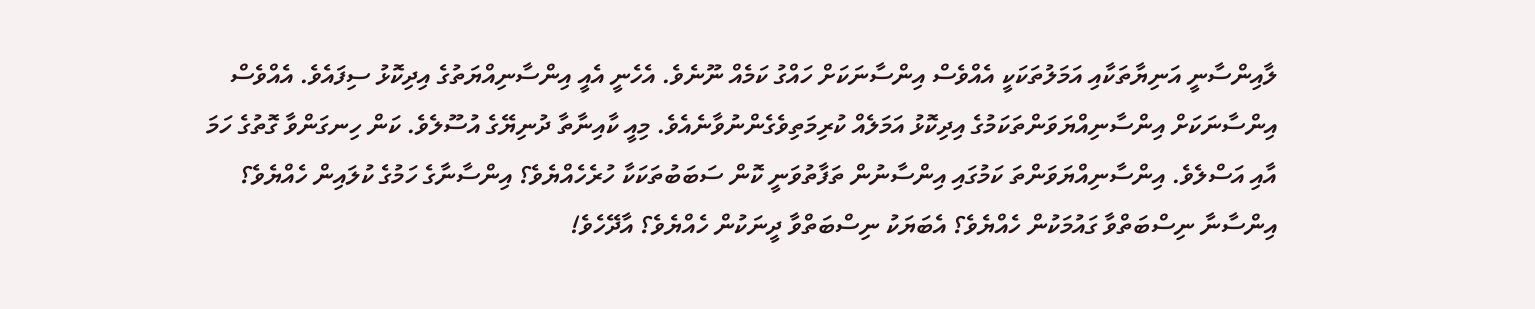ލާއިންސާނީ އަނިޔާތަކާއި އަމަލުތަކަކީ އެއްވެސް އިންސާނަކަށް ހައްގު ކަމެއް ނޫނެވެ. އެހެނީ އެއީ އިންސާނިއްޔަތުގެ އިދިކޮޅު ސިފައެވެ. އެއްވެސް އިންސާނަކަށް އިންސާނިއްޔަވަންތަކަމުގެ އިދިކޮޅު އަމަލެއް ކުރިމަތިވެގެންނުވާނެއެވެ. މިއީ ކާއިނާތާ ދުނިޔޭގެ އުސޫލެވެ. ކަން ހިނގަންވާ ގޮތުގެ ހަމަ އާއި އަސްލެވެ. އިންސާނިއްޔަވަންތަ ކަމުގައި އިންސާނުން ތަފާތުވަނީ ކޮން ސަބަބުތަކަކާ ހުރެހެއްޔެވެ؟ އިންސާނާގެ ހަމުގެ ކުލައިން ހެއްޔެވެ؟ އިންސާނާ ނިސްބަތްވާ ގައުމަކުން ހެއްޔެވެ؟ އެބަޔަކު ނިސްބަތްވާ ދީނަކުން ހެއްޔެވެ؟ އާދޭހެވެ!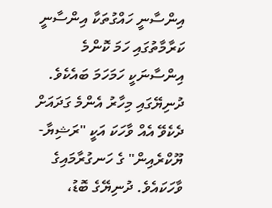އިންސާނީ ހައްގުތަކާ އިންސާނީ ކަރާމާތުގައި ހަމަ ކޮންމެ އިންސާނަކީ ހަމަހަމަ ބައެކެވެ.
ދުނިޔޭގައި މިހާރު އެންމެ ގަދައަށް ދެކެވޭ އެއް ވާހަކަ އަކީ "ރަޝިޔާ-ޔޫކްރެއިން" ގެ ހަނގުރާމައިގެ ވާހަކައެވެ. ދުނިޔޭގެ ބޮޑު،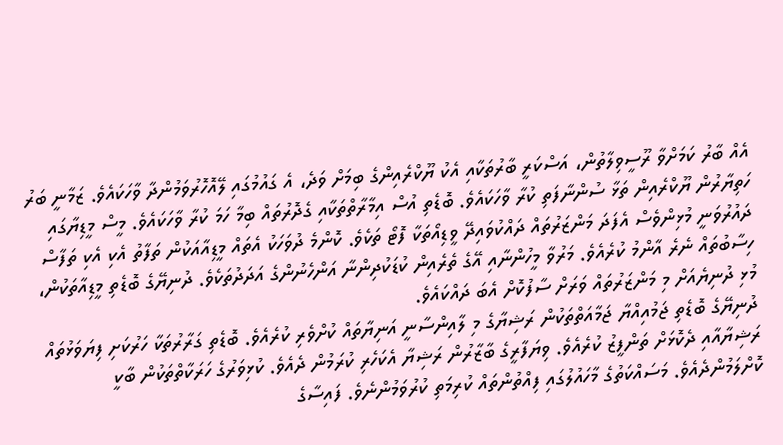އެއް ބާރު ކަމަށްވާ ރޫސީވިލާތުން، އަސްކަރީ ބާރުތަކާއި އެކު ޔޫކްރެއިންގެ ބިމަށް ވަދެ، އެ ގައުމުގައި ލޭއޮހޮރުވަމުންދާ ވާހަކައެވެ. ޒަމާނީ ބަރު ހަތިޔާރުން ޔޫކްރެއިން ތަޅާ ސުންނާފަތި ކުރާ ވާހަކައެވެ. ބޮޑެތި އުސް އިމާރާތްތަކާއި ގެދޮރުތައް ބިމާ ހަމަ ކުރާ ވާހަކައެވެ. މީސް މީޑިޔާގައި ދައުރުވަނީ މުޅިންވެސް އެފަދަ މަންޒަރުތައް ދައްކުވައިދޭ ވީޑިއޯތަކާ ފޮޓޯ ތަކެވެ. ކޮންމެ ދުވަހަކު އެތައް މީޑިއާއަކުން ތަފާތު އެކި އެކި ތަފާސް ހިސާބުތައް ނެރެ އާންމު ކުރެއެވެ. މަރުވާ މީހުންނާއި އޭގެ ތެރެއިން ކުޑަކުދިންނާ އަންހެނުންގެ އަދަދުތަކެވެ. ދުނިޔޭގެ ބޮޑެތި މީޑިއާތަކުން، މުޅި ދުނިޔެއަށް މި މަންޒަރުތައް ވަރަށް ސާފުކޮށް އެބަ ދައްކައެވެ.
ދުނިޔޭގެ ބޮޑެތި ޖަމުއިއްޔާ ޖަމާއަތްތަކުން ރަޝިޔާގެ މި ލާއިންސާނީ އަނިޔާތައް ކުށްވެރި ކުރެއެވެ. ބޮޑެތި ގަރާރުތަކާ ހަރުކަށި ފިޔަވަޅުތައް ރަޝިޔާއާއި ދެކޮޅަށް ތަންފީޒު ކުރެއެވެ. ވިޔަފާރީގެ ބާޒާރުން ރަޝިޔާ އެކަހެރި ކުރަމުން ދެއެވެ. ކުޅިވަރުގެ ހަރަކާތްތަކުން ބާކީ ކޮށްލަމުންދެއެވެ. މަސައްކަތުގެ މާހައުލުގައި ފިއްތުންތައް ކުރިމަތި ކުރުވަމުންނެވެ. ފައިސާގެ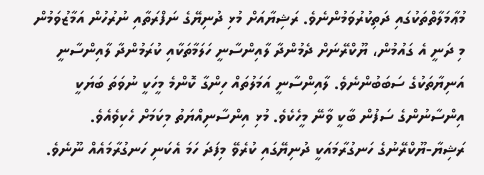މުޢާމަލާތްތަކުގައި ދަތިކުރުވަމުންނެވެ. ރަޝިޔާއަށް މުޅި ދުނިޔޭގެ ނަފްރަތާއި ނުރުހުން އަމާޒުވަމުން މި ދަނީ އެ ގައުމުން، ޔޫކްރޭނަށް ދެމުންދާ ލާއިންސާނީ ހަލަމާތަކާއި ކުރަމުންދާ ލާއިންސާނީ އަނިޔާތަކުގެ ސަބަބުންނެވެ. ލާއިންސާނީ އަމަލުތައް ހިންގާ ކޮންމެ މީހަކީ ނުވަތަ ބަޔަކީ އިންސާނުންގެ ސަފުން ބާކީ ވާނޭ މީހެކެވެ. މުޅި އިންސާނިއްޔަތު މިކަމަށް ހެކިވެއެވެ.
ރަޝިޔާ-ޔޫކްރޭނުގެ ހަނގުރާމައަކީ ދުނިޔޭގައި ކުރެވޭ މިފަދަ ހަމަ އެކަނި ހަނގުރާމައެއް ނޫނެވެ.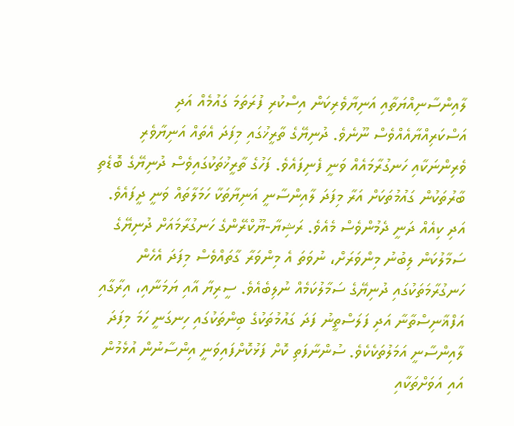ލާއިންސާނިއްޔަތާއި އަނިޔާވެރިކަން އިސްކުރި ފުރަތަމަ ގައުމެއް އަދި އަސްކަރިއްޔާއެއްވެސް ނޫނެވެ. ދުނިޔޭގެ ތާރީޚުގައި މިފަދަ އެތައް އަނިޔާވެރި ވެރިންނަކާއި ހަނގުރާމައެއް ވަނީ ފެނިފައެވެ. ފަހުގެ ތާރީޚުތަކުގައިވެސް ދުނިޔޭގެ ބޮޑެތި ބާރުތަކުން ގައުމުތަކަށް އަރާ މިފަދަ ލާއިންސާނީ އަނިޔާތަކާ ހަމަލާތައް ވަނީ ދީފައެވެ. އަދި ކިއެއް ދަނީ ދެމުންވެސް މެއެވެ. ރަޝިޔާ-ޔޫކްރޭންގެ ހަނގުރާމައަށް ދުނިޔޭގެ ސަމާލުކަން ލިބުނު މިންވަރަށް، ނުވަތަ އެ މިންވަރާ ގާތައްވެސް މިފަދަ އެހެން ހަނގުރާމަތަކުގައި ދުނިޔޭގެ ސަމާލުކަމެއް ނުލިބެއެވެ. ސީރިޔާ އާއި ޔަމަނާއި، އިރާގާއި އަފްޣާނިސްތާނާ އަދި ފަލަސްތީނު ފަދަ ގައުމުތަކުގެ ބިންތަކުގައި ހިނގަނީ ހަމަ މިފަދަ ލާއިންސާނީ އަމަލުތަކެކެވެ. ސުންނާފަތި ކޮށް ފަޅުކޮށްފައިވަނީ އިންސާނުން އުޅެމުން އައި އަވަށްތަކާއި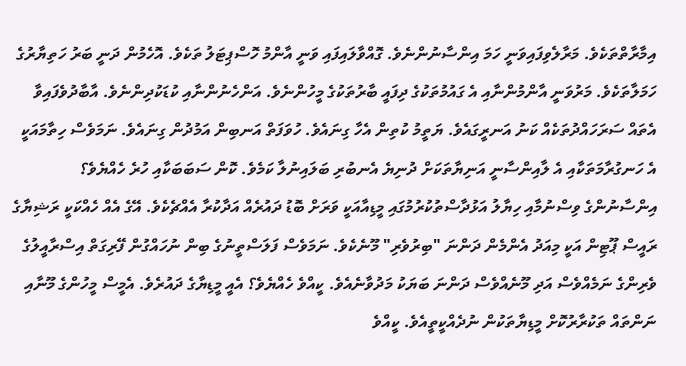އިމާރާތްތަކެވެ. މަރާލެވިފައިވަނީ ހަމަ އިންސާނުންނެވެ. ގޮއްވާލައިފައި ވަނީ އާންމު ހޮސްޕިޓަލު ތަކެވެ. އޮހެމުން ދަނީ ބަރު ހަތިޔާރުގެ ހަމަލާތަކެވެ. މަރުވަނީ އާންމުންނާއި އެ ގައުމުތަކުގެ ދިފައީ ބާރުތަކުގެ މީހުންނެވެ. އަންހެނުންނާއި ކުޑަކުދިންނެވެ. އާބާދުވެފައިވާ އެތައް ސަރަހައްދުތަކެއް ކަނު އަނރީގައެވެ. ޔަތީމު ކުތިން އެހާ ގިނައެވެ. ހުވަފަތް އަނބިން އަމުދުން ގިނައެވެ. ނަމަވެސް ހިތާމައަކީ އެ ހަނގުރާމަތަކާއި އެ ލާއިންސާނީ އަނިޔާތަކަށް ދުނިޔެ އެނބުރި ބަލައިނުލާ ކަމެވެ. ކޮން ސަބަބަކާއި ހުރެ ހެއްޔެވެ؟
އިންސާނުންގެ ވިސްނުމާއި ހިޔާލު އަޅުދާސްތުކުރުމުގައި މީޑިއާއަކީ ވަރަށް ބޮޑު ދައުރެއް އަދާކުރާ އެއްޗެކެވެ. އޭގެ އެއް ހެއްކަކީ ރަޝިޔާގެ ރައީސް ޕޫޓިން އަކީ މިއަދު އެންމެން ދަންނަ "ބިރުވެރި" މޫނެކެވެ. ނަމަވެސް ފަލަސްތީނުގެ ބިން ނުހައްގުން ފޭރިގަތް އިސްރާއީލުގެ ވެރިންގެ ނަމެއްވެސް އަދި މޫނެއްވެސް ދަންނަ ބަޔަކު މަދުވާނެއެވެ. ކީއްވެ ހެއްޔެވެ؟ އެއީ މީޑިޔާގެ ދައުރެވެ. އެމީސް މީހުންގެ މޫނާއި ނަންތައް ތަކުރާރުކޮށް މީޑިޔާތަކުން ނުދެއްކީތީއެވެ. ކީއްވެ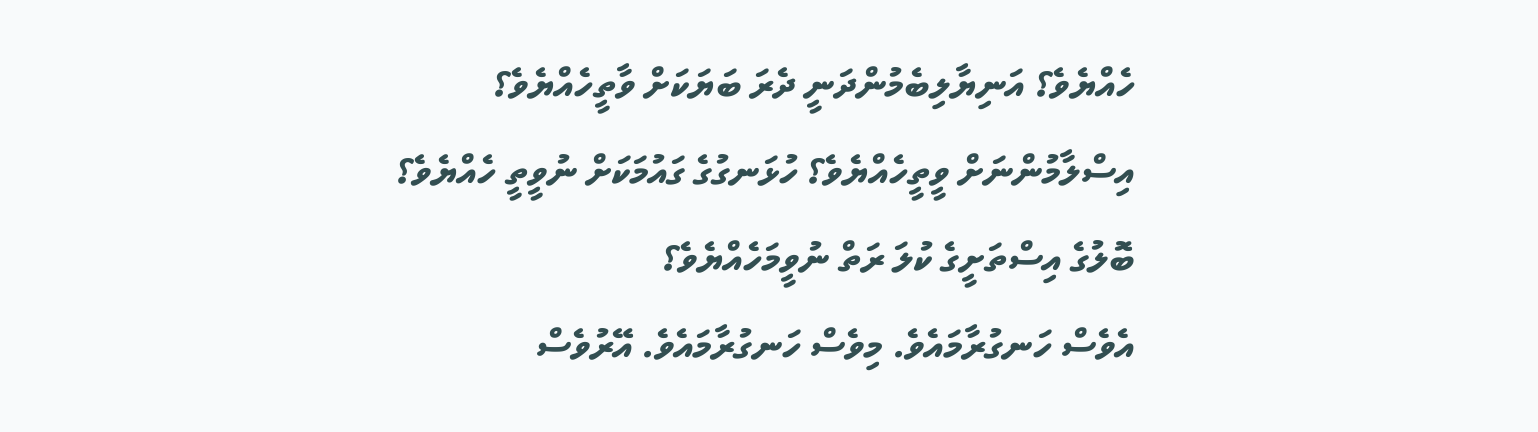ހެއްޔެވެ؟ އަނިޔާލިބެމުންދަނީ ދެރަ ބަޔަކަށް ވާތީހެއްޔެވެ؟ އިސްލާމުންނަށް ވީތީހެއްޔެވެ؟ ހުޅަނގުގެ ގައުމަކަށް ނުވީތީ ހެއްޔެވެ؟ ބޮލުގެ އިސްތަށީގެ ކުލަ ރަތް ނުވީމަހެއްޔެވެ؟
އެވެސް ހަނގުރާމައެވެ. މިވެސް ހަނގުރާމައެވެ. އޭރުވެސް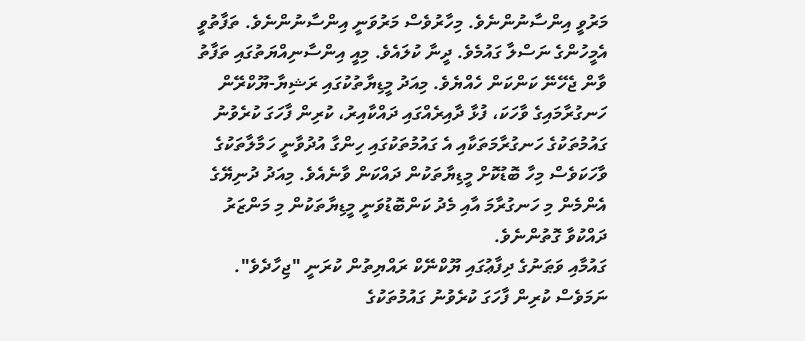މަރުވީ އިންސާނުންނެވެ. މިހާރުވެސް މަރުވަނީ އިންސާނުންނެވެ. ތަފާތުވީ އެމީހުންގެ ނަސްލާ ގައުމެވެ. ދީނާ ކުލައެވެ. މިއީ އިންސާނިއްޔަތުގައި ތަފާތު ވާން ޖެހޭނޭ ކަންކަން ހެއްޔެވެ. މިއަދު މީޑިޔާތުކުގައި ރަޝިޔާ-ޔޫކްރޭން ހަނގުރާމައިގެ ވާހަކަ، ފުޅާ ދާއިރެއްގައި ދައްކާއިރު، ކުރިން ފާހަގަ ކުރެވުނު ގައުމުތަކުގެ ހަނގުރާމަތަކާއި އެ ގައުމުތަކުގައި ހިންގާ އުދުވާނީ ހަމާލާތަކުގެ ވާހަކަވެސް މިހާ ބޮޑުކޮށް މީޑިޔާތަކުން ދައްކަން ވާނެއެވެ. މިއަދު ދުނިޔޭގެ އެންމެން މި ހަނގުރާމަ އާއި މެދު ކަންބޮޑުވަނީ މީޑިޔާތަކުން މި މަންޒަރު ދައްކުވާ ގޮތުންނެވެ.
ގައުމާއި ވަޠަނުގެ ދިފާޢުގައި ޔޫކްނޭކް ރައްޔިތުން ކުރަނީ "ޖިހާދެވެ". ނަމަވެސް ކުރިން ފާހަގަ ކުރެވުނު ގައުމުތަކުގެ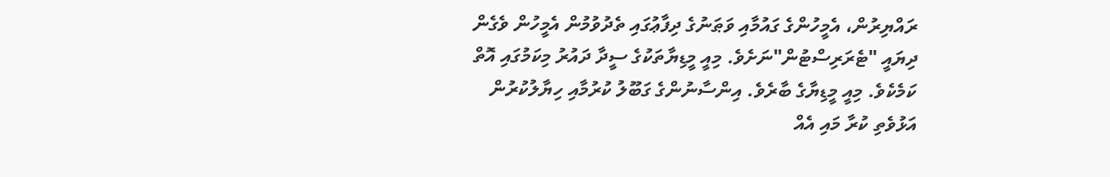ރައްޔިރުން، އެމީހުންގެ ގައުމާއި ވަޠަނުގެ ދިފާޢުގައި ތެދުވުމުން އެމީހުން ވެގެން ދިޔައީ "ޓެރަރިސްޓުން"ނަށެވެ. މިއީ މީޑިޔާތަކުގެ ސީދާ ދައުރު މިކަމުގައި އޮތް ކަމެކެވެ. މިއީ މީޑިޔާގެ ބާރެވެ. އިންސާނުންގެ ގަބޫލު ކުރުމާއި ހިޔާލުކުރުން އަޅުވެތި ކުރާ މައި އެއް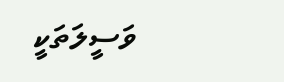ވަސީލަތަކީ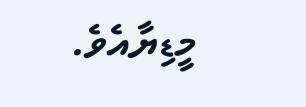މީޑިޔާއެވެ.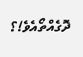ދޮގެއްތޯއެވެ!؟